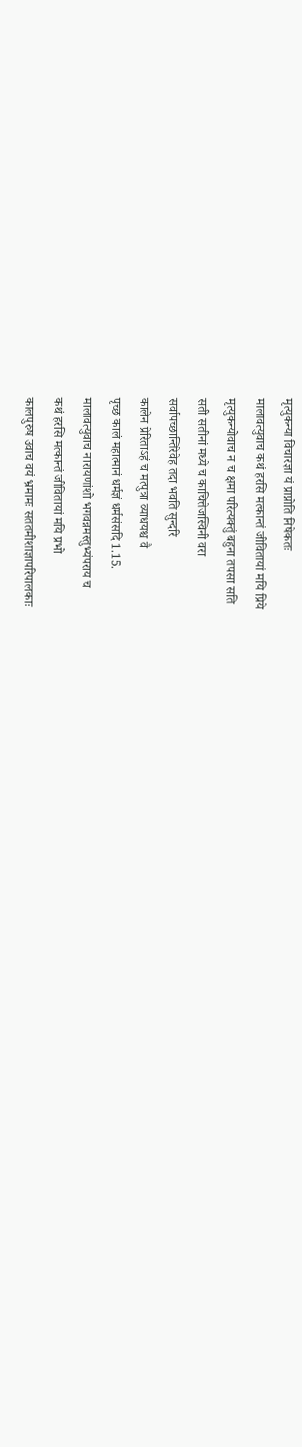मृत्युकन्या विचारज्ञा यं प्राप्नोति निषेकतः
मालावत्युवाच कथं हरसि मत्कान्तं जीवितायां मयि प्रिये
मृत्युकन्योवाच न च क्षमा परित्यक्तुं बहुना तपसा सति
सती सतीनां मध्ये च काचित्तेजस्विनी वरा
सर्वापच्छान्तिरेवेह तदा भवति सुन्दरि
कालेन प्रेरिताऽहं च मत्पुत्रा व्याधयश्च वै
पृच्छ कालं महात्मानं धर्मज्ञं धर्मसंसदि 1.15.
मालावत्युवाच नारायणांशो भगवन्नमस्तुभ्यंपराय च
कथं हरसि मत्कान्तं जीवितायां मयि प्रभो
कालपुरुष उवाच वयं भ्रमामः सततमीशाज्ञापरिपालकाः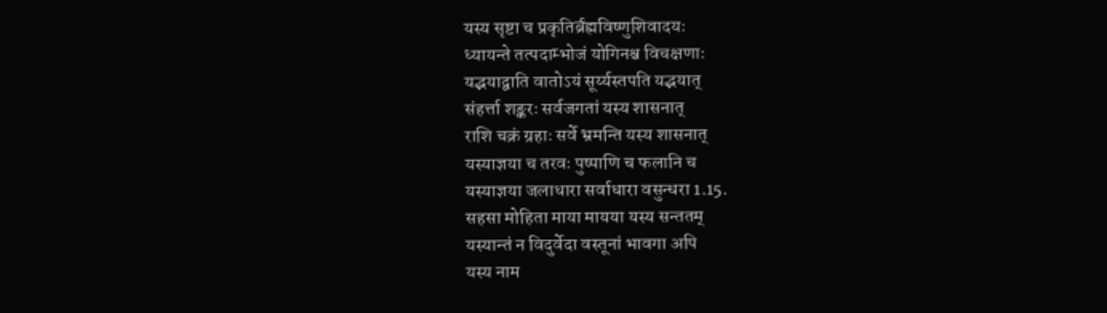यस्य सृष्टा च प्रकृतिर्ब्रह्मविष्णुशिवादयः
ध्यायन्ते तत्पदाम्भोजं योगिनश्च विचक्षणाः
यद्भयाद्वाति वातोऽयं सूर्य्यस्तपति यद्भयात्
संहर्त्ता शङ्करः सर्वजगतां यस्य शासनात्
राशि चक्रं ग्रहाः सर्वे भ्रमन्ति यस्य शासनात्
यस्याज्ञया च तरवः पुष्पाणि च फलानि च
यस्याज्ञया जलाधारा सर्वाधारा वसुन्धरा 1.15.
सहसा मोहिता माया मायया यस्य सन्ततम्
यस्यान्तं न विदुर्वेदा वस्तूनां भावगा अपि
यस्य नाम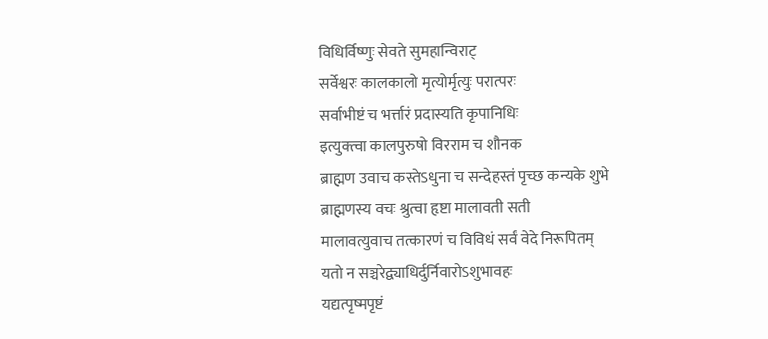विधिर्विष्णुः सेवते सुमहान्विराट्
सर्वेश्वरः कालकालो मृत्योर्मृत्युः परात्परः
सर्वाभीष्टं च भर्त्तारं प्रदास्यति कृपानिधिः
इत्युक्त्वा कालपुरुषो विरराम च शौनक
ब्राह्मण उवाच कस्तेऽधुना च सन्देहस्तं पृच्छ कन्यके शुभे
ब्राह्मणस्य वचः श्रुत्वा हृष्टा मालावती सती
मालावत्युवाच तत्कारणं च विविधं सर्वं वेदे निरूपितम्
यतो न सञ्चरेद्व्याधिर्दुर्निवारोऽशुभावहः
यद्यत्पृष्मपृष्टं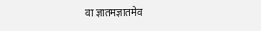वा ज्ञातमज्ञातमेव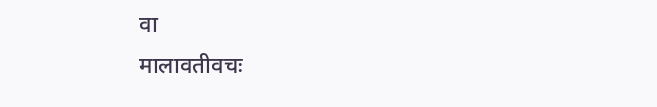वा
मालावतीवचः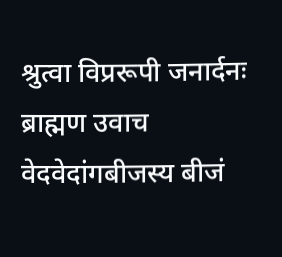श्रुत्वा विप्ररूपी जनार्दनः
ब्राह्मण उवाच वेदवेदांगबीजस्य बीजं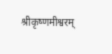श्रीकृष्णमीश्वरम्